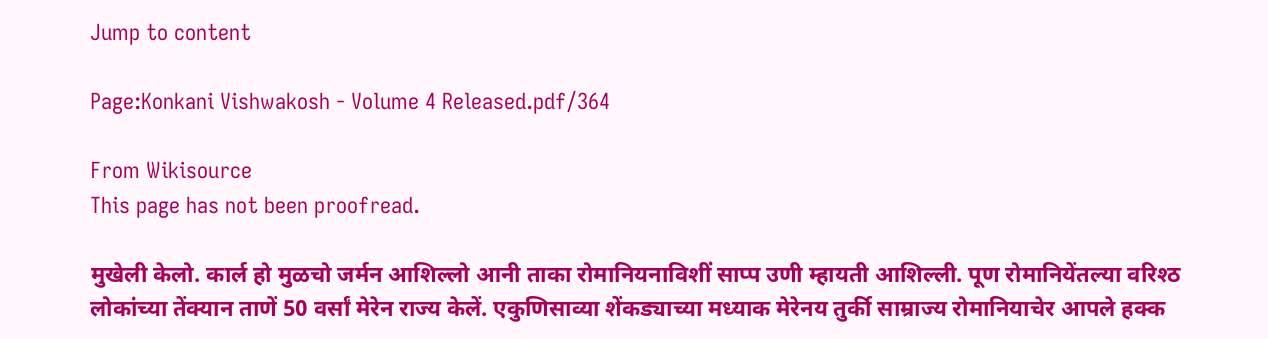Jump to content

Page:Konkani Vishwakosh - Volume 4 Released.pdf/364

From Wikisource
This page has not been proofread.

मुखेली केलो. कार्ल हो मुळचो जर्मन आशिल्लो आनी ताका रोमानियनाविशीं साप्प उणी म्हायती आशिल्ली. पूण रोमानियेंतल्या वरिश्ठ लोकांच्या तेंक्यान ताणें 50 वर्सां मेरेन राज्य केलें. एकुणिसाव्या शेंकड्याच्या मध्याक मेरेनय तुर्की साम्राज्य रोमानियाचेर आपले हक्क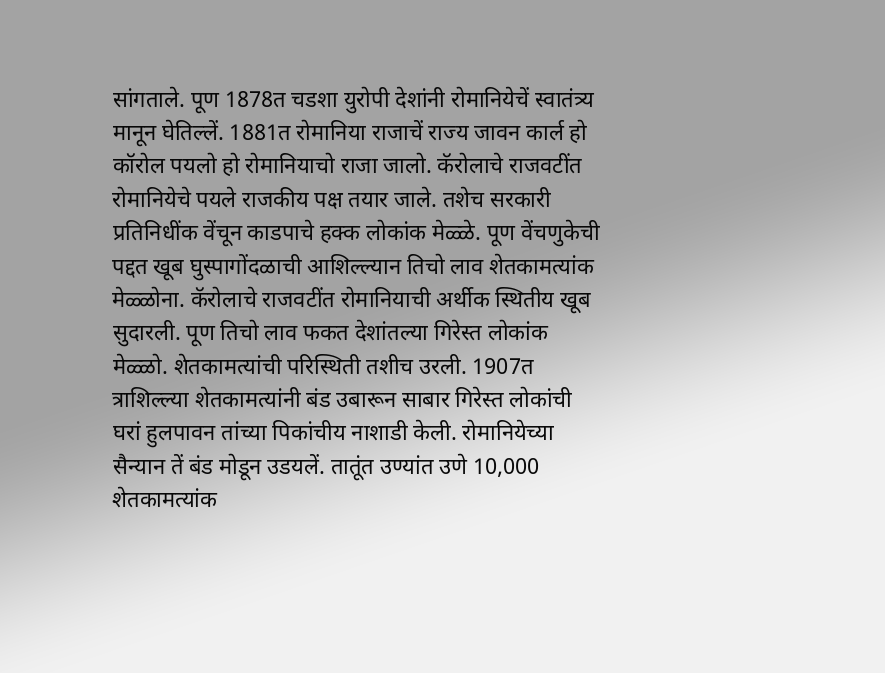सांगताले. पूण 1878त चडशा युरोपी देशांनी रोमानियेचें स्वातंत्र्य मानून घेतिल्लें. 1881त रोमानिया राजाचें राज्य जावन कार्ल हो कॉरोल पयलो हो रोमानियाचो राजा जालो. कॅरोलाचे राजवटींत रोमानियेचे पयले राजकीय पक्ष तयार जाले. तशेच सरकारी प्रतिनिधींक वेंचून काडपाचे हक्क लोकांक मेळ्ळे. पूण वेंचणुकेची पद्दत खूब घुस्पागोंदळाची आशिल्ल्यान तिचो लाव शेतकामत्यांक मेळ्ळोना. कॅरोलाचे राजवटींत रोमानियाची अर्थीक स्थितीय खूब सुदारली. पूण तिचो लाव फकत देशांतल्या गिरेस्त लोकांक मेळ्ळो. शेतकामत्यांची परिस्थिती तशीच उरली. 1907त त्राशिल्ल्या शेतकामत्यांनी बंड उबारून साबार गिरेस्त लोकांची घरां हुलपावन तांच्या पिकांचीय नाशाडी केली. रोमानियेच्या सैन्यान तें बंड मोडून उडयलें. तातूंत उण्यांत उणे 10,000 शेतकामत्यांक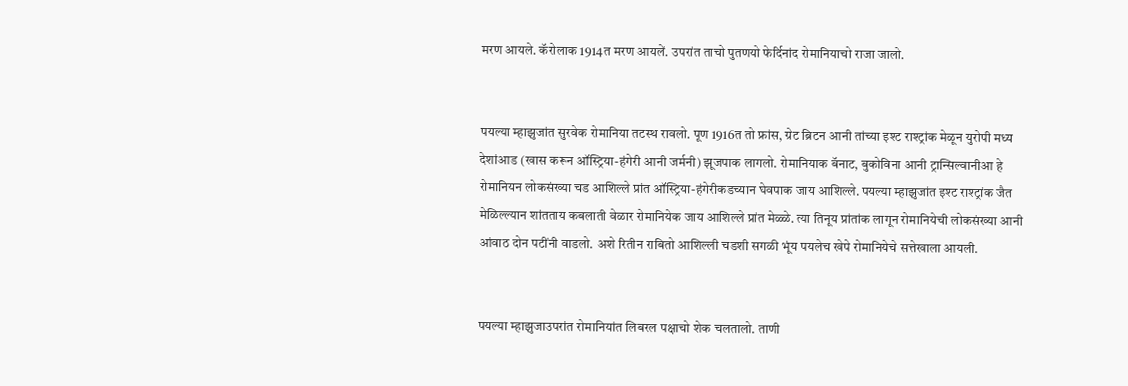मरण आयले. कॅरोलाक 1914त मरण आयलें. उपरांत ताचो पुतणयो फेर्दिनांद रोमानियाचो राजा जालो.


पयल्या म्हाझुजांत सुरवेक रोमानिया तटस्थ रावलो. पूण 1916त तो फ्रांस, ग्रेट ब्रिटन आनी तांच्या इश्ट राश्ट्रांक मेळून युरोपी मध्य देशांआड (खास करून ऑस्ट्रिया-हंगेरी आनी जर्मनी) झूजपाक लागलो. रोमानियाक बॅनाट, बुकोविना आनी ट्रान्सिल्वानीआ हे रोमानियन लोकसंख्या चड आशिल्ले प्रांत ऑस्ट्रिया-हंगेरीकडच्यान घेवपाक जाय आशिल्ले. पयल्या म्हाझुजांत इश्ट राश्ट्रांक जैत मेळिल्ल्यान शांतताय कबलाती वेळार रोमानियेक जाय आशिल्ले प्रांत मेळ्ळे. त्या तिनूय प्रांतांक लागून रोमानियेची लोकसंख्या आनी आंवाठ दोन पटींनी वाडलो. अशे रितीन राबितो आशिल्ली चडशी सगळी भूंय पयलेच खेपे रोमानियेचे सत्तेखाला आयली.


पयल्या म्हाझुजाउपरांत रोमानियांत लिबरल पक्षाचो शेक चलतालो. ताणी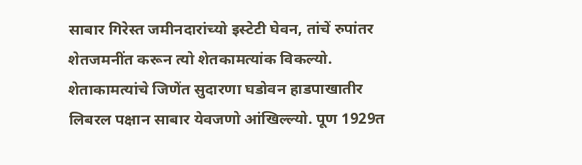साबार गिरेस्त जमीनदारांच्यो इस्टेटी घेवन, तांचें रुपांतर शेतजमनींत करून त्यो शेतकामत्यांक विकल्यो. शेताकामत्यांचे जिणेंत सुदारणा घडोवन हाडपाखातीर लिबरल पक्षान साबार येवजणो आंखिल्ल्यो. पूण 1929त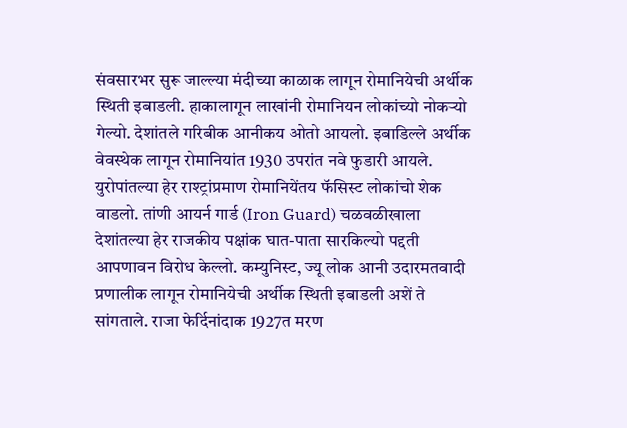संवसारभर सुरू जाल्ल्या मंदीच्या काळाक लागून रोमानियेची अर्थीक स्थिती इबाडली. हाकालागून लाखांनी रोमानियन लोकांच्यो नोकऱ्यो गेल्यो. देशांतले गरिबीक आनीकय ओतो आयलो. इबाडिल्ले अर्थीक वेवस्थेक लागून रोमानियांत 1930 उपरांत नवे फुडारी आयले. युरोपांतल्या हेर राश्ट्रांप्रमाण रोमानियेंतय फॅसिस्ट लोकांचो शेक वाडलो. तांणी आयर्न गार्ड (Iron Guard) चळवळीखाला देशांतल्या हेर राजकीय पक्षांक घात-पाता सारकिल्यो पद्दती आपणावन विरोध केल्लो. कम्युनिस्ट, ज्यू लोक आनी उदारमतवादी प्रणालीक लागून रोमानियेची अर्थीक स्थिती इबाडली अशें ते सांगताले. राजा फेर्दिनांदाक 1927त मरण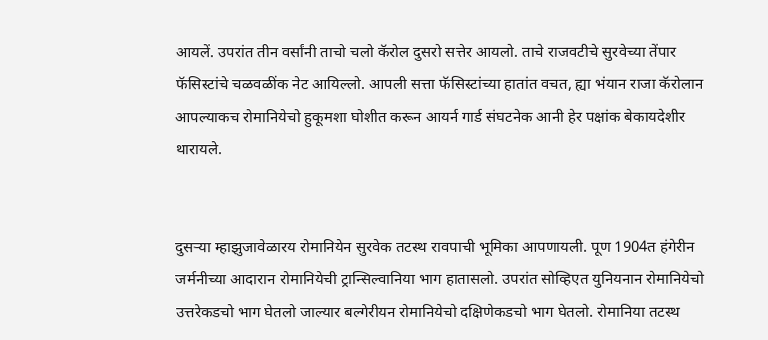आयलें. उपरांत तीन वर्सांनी ताचो चलो कॅरोल दुसरो सत्तेर आयलो. ताचे राजवटीचे सुरवेच्या तेंपार फॅसिस्टांचे चळवळींक नेट आयिल्लो. आपली सत्ता फॅसिस्टांच्या हातांत वचत, ह्या भंयान राजा कॅरोलान आपल्याकच रोमानियेचो हुकूमशा घोशीत करून आयर्न गार्ड संघटनेक आनी हेर पक्षांक बेकायदेशीर थारायले.


दुसऱ्या म्हाझुजावेळारय रोमानियेन सुरवेक तटस्थ रावपाची भूमिका आपणायली. पूण 1904त हंगेरीन जर्मनीच्या आदारान रोमानियेची ट्रान्सिल्वानिया भाग हातासलो. उपरांत सोव्हिएत युनियनान रोमानियेचो उत्तरेकडचो भाग घेतलो जाल्यार बल्गेरीयन रोमानियेचो दक्षिणेकडचो भाग घेतलो. रोमानिया तटस्थ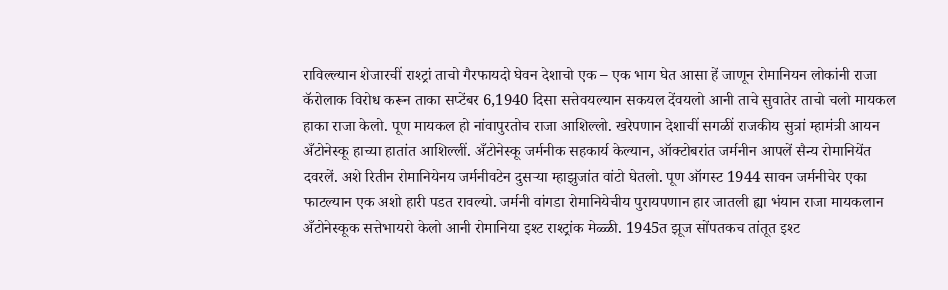राविल्ल्यान शेजारचीं राश्ट्रां ताचो गैरफायदो घेवन देशाचो एक – एक भाग घेत आसा हें जाणून रोमानियन लोकांनी राजा कॅरोलाक विरोध करून ताका सप्टेंबर 6,1940 दिसा सत्तेवयल्यान सकयल देंवयलो आनी ताचे सुवातेर ताचो चलो मायकल हाका राजा केलो. पूण मायकल हो नांवापुरतोच राजा आशिल्लो. खरेपणान देशाचीं सगळीं राजकीय सुत्रां म्हामंत्री आयन अँटोनेस्कू हाच्या हातांत आशिल्लीं. अँटोनेस्कू जर्मनीक सहकार्य केल्यान, ऑक्टोबरांत जर्मनीन आपलें सैन्य रोमानियेंत दवरलें. अशे रितीन रोमानियेनय जर्मनीवटेन दुसऱ्या म्हाझुजांत वांटो घेतलो. पूण ऑगस्ट 1944 सावन जर्मनीचेर एका फाटल्यान एक अशो हारी पडत रावल्यो. जर्मनी वांगडा रोमानियेचीय पुरायपणान हार जातली ह्या भंयान राजा मायकलान अँटोनेस्कूक सत्तेभायरो केलो आनी रोमानिया इश्ट राश्ट्रांक मेळ्ळी. 1945त झूज सोंपतकच तांतूत इश्ट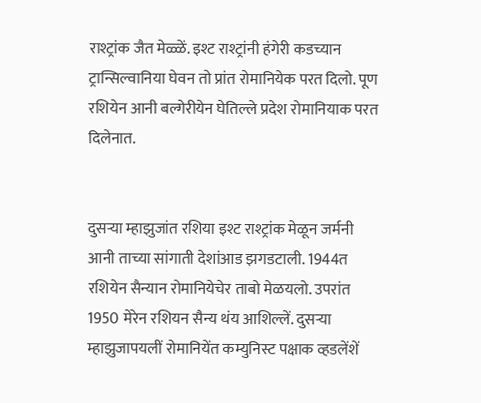राश्ट्रांक जैत मेळ्ळें. इश्ट राश्ट्रांनी हंगेरी कडच्यान ट्रान्सिल्वानिया घेवन तो प्रांत रोमानियेक परत दिलो. पूण रशियेन आनी बल्गेरीयेन घेतिल्ले प्रदेश रोमानियाक परत दिलेनात.


दुसऱ्या म्हाझुजांत रशिया इश्ट राश्ट्रांक मेळून जर्मनी आनी ताच्या सांगाती देशांआड झगडटाली. 1944त रशियेन सैन्यान रोमानियेचेर ताबो मेळयलो. उपरांत 1950 मेरेन रशियन सैन्य थंय आशिल्लें. दुसऱ्या म्हाझुजापयलीं रोमानियेंत कम्युनिस्ट पक्षाक व्हडलेंशें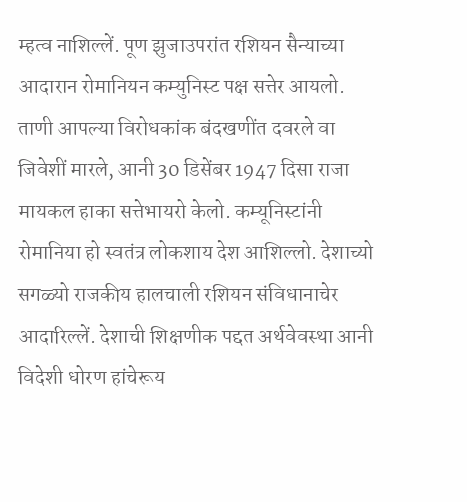म्हत्व नाशिल्लें. पूण झुजाउपरांत रशियन सैन्याच्या आदारान रोमानियन कम्युनिस्ट पक्ष सत्तेर आयलो. ताणी आपल्या विरोधकांक बंदखणींत दवरले वा जिवेशीं मारले, आनी 30 डिसेंबर 1947 दिसा राजा मायकल हाका सत्तेभायरो केलो. कम्यूनिस्टांनी रोमानिया हो स्वतंत्र लोकशाय देश आशिल्लो. देशाच्यो सगळ्यो राजकीय हालचाली रशियन संविधानाचेर आदारिल्लें. देशाची शिक्षणीक पद्दत अर्थवेवस्था आनी विदेशी धोरण हांचेरूय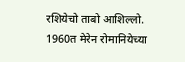रशियेचो ताबो आशिल्लो. 1960त मेरेन रोमानियेच्या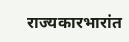राज्यकारभारांत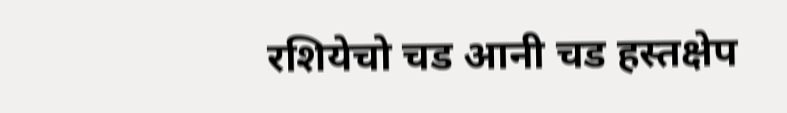रशियेचो चड आनी चड हस्तक्षेप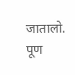जातालो. पूण